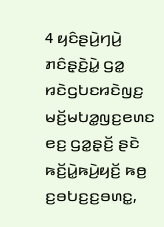4 ꤟꤢꤨꤔꤣꤧ꤬ꤚꤣꤧ꤬ ꤊꤢꤨꤔ꤫ꤢꤧ꤬ꤣꤧ꤭ ꤞꤤ꤭ ꤙꤢꤧꤞꤝꤢꤙꤢꤧꤜꤢ꤬ ꤗꤢꤩ꤬ꤗꤝꤤ꤭ꤜꤢ꤬ꤕꤛꤢ ꤕꤢ꤬ ꤞꤤ꤭ꤔ꤫ꤢꤩ꤬ ꤔꤢꤧ ꤒꤢꤩ꤬ꤣꤧ꤭ꤒꤣꤧ꤬ꤟꤢꤩ꤬ ꤒꤥ꤬ ꤢ꤬ꤋꤝꤢ꤬ꤢ꤬ꤋꤛꤢ꤭,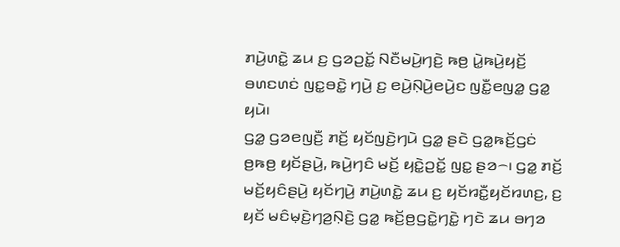ꤊꤣꤧ꤬ꤛꤢꤧ꤭ ꤘꤣ ꤢ꤬ ꤞꤤꤑꤢꤩ꤭ ꤡꤢꤪꤗꤣꤧ꤬ꤚꤢꤧ꤬ ꤒꤥ꤬ ꤣꤧ꤭ꤒꤣꤧ꤬ꤟꤢꤩ꤬ ꤋꤛꤢꤛꤢꤦ ꤜꤢ꤭ꤋꤢꤧ꤭ ꤚꤣꤧ꤬ ꤢ꤬ ꤕꤣꤧ꤬ꤡ꤫ꤣꤧ꤬ꤕꤣꤧ꤬ꤢ ꤜꤢꤪ꤭ꤕꤜꤤ꤭ ꤞꤤ꤭ ꤟꤣꤧ꤯
ꤞꤤ꤭ ꤞꤤꤕꤜꤢꤪ꤬ ꤊꤢꤩ꤬ ꤟꤢꤩꤜꤢꤧ꤬ꤚꤣꤧ ꤞꤤ꤭ ꤔꤢꤧ ꤞꤤ꤭ꤒꤢꤩ꤬ꤞꤢꤦ ꤥ꤬ꤒꤥ꤬ ꤟꤢꤩꤔꤣꤧ꤬, ꤒꤣꤧ꤬ꤚꤢꤨ ꤗꤢꤩ꤬ ꤟꤢꤧ꤭ꤑꤢꤩ꤭ ꤜꤢ꤭ ꤔꤤ꤮꤯ ꤞꤤ꤭ ꤊꤢꤩ꤬ ꤗꤢꤩ꤬ꤟꤢꤨꤔꤣꤧ꤬ ꤟꤢꤩꤚꤣꤧ꤬ ꤊꤣꤧ꤬ꤛꤢꤧ꤭ ꤘꤣ ꤢ꤬ ꤟꤢꤩꤙꤢꤪ꤭ꤟꤢꤩꤙꤛꤢ꤬, ꤢ꤬ ꤟꤢꤩ ꤗꤢꤨꤗ꤫ꤢꤧ꤬ꤚꤤ꤬ꤡ꤫ꤢꤧ꤬ ꤞꤤ꤭ ꤒꤢꤩ꤬ꤥ꤬ꤞꤢꤧ꤭ꤚꤢꤧ꤭ ꤚꤢꤧ ꤘꤣ ꤋꤚꤤ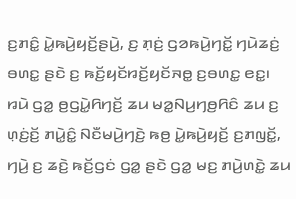ꤢ꤬ꤊꤢꤨ꤭ ꤣꤧ꤭ꤒꤣꤧ꤬ꤟꤢꤩ꤬ꤔꤣꤧ꤬, ꤢ꤬ ꤊ꤫ꤢꤦ꤬ ꤞꤤꤒꤣꤧ꤬ꤚꤢꤩ꤭ ꤚꤣꤧꤘꤢꤦ꤬ ꤋꤛꤢ꤭ ꤔꤢꤧ ꤢ꤬ ꤒꤢꤩ꤬ꤟꤢꤩꤙꤢꤩ꤬ꤟꤢꤩꤏꤥ꤭ ꤢ꤬ꤋꤛꤢ꤭ ꤕꤢ꤭꤯
ꤙꤣꤧ ꤞꤤ꤭ ꤥ꤬ꤞꤣꤧ꤭ꤖꤚꤢꤩ꤬ ꤘꤣ ꤗꤤ꤭ꤡꤣ꤬ꤚꤥ꤬ꤖꤢꤨ ꤘꤣ ꤢ꤬ ꤛ꤫ꤢꤦ꤬ꤢꤩ꤬ ꤊꤣꤧ꤭ꤢꤨ꤭ ꤡꤢꤪꤗꤣꤧ꤬ꤚꤢꤧ꤬ ꤒꤥ꤬ ꤣꤧ꤭ꤒꤣꤧ꤬ꤟꤢꤩ꤬ ꤢ꤬ꤊꤜꤢꤩ꤭, ꤚꤣꤧ꤬ ꤢ꤬ ꤘꤢꤧ꤬ ꤒꤢꤩ꤬ꤞꤢꤦ ꤞꤤ꤭ ꤔꤢꤧ ꤞꤤ꤭ ꤗꤢ꤬ ꤊꤣꤧ꤬ꤛꤢꤧ꤭ ꤘꤣ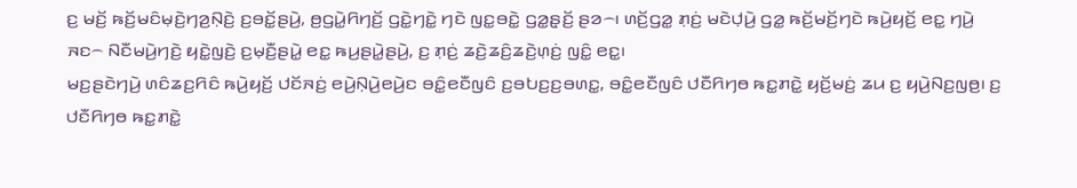ꤢ꤬ ꤗꤢꤩ꤬ ꤒꤢꤩ꤬ꤗꤢꤨꤗ꤫ꤢꤧ꤬ꤚꤤ꤬ꤡ꤫ꤢꤧ꤬ ꤢ꤬ꤋꤢꤩ꤭ꤔꤣꤧ꤬, ꤥ꤬ꤞꤣꤧ꤭ꤖꤚꤢꤩ꤬ ꤞꤢꤧ꤭ꤚꤢꤧ꤭ ꤚꤢꤧ ꤜꤢ꤭ꤋꤢꤧ꤭ ꤞꤤ꤭ꤔ꤫ꤢꤩ꤬ ꤔꤤ꤮꤯ ꤛꤢꤩ꤬ꤞꤤ꤭ ꤊ꤫ꤢꤦ꤬ ꤗꤢꤧꤓ꤫ꤣꤧ꤬ ꤞꤤ꤭ ꤒꤢꤩ꤬ꤗꤢꤩ꤬ꤚꤢꤧ ꤒꤣꤧ꤬ꤟꤢꤩ꤬ ꤕꤢ꤭ ꤚꤣꤧ꤬ ꤏꤢ꤮ ꤡꤢꤪꤗꤣꤧ꤬ꤚꤢꤧ꤬ ꤟꤢꤧ꤭ꤜꤢꤧ꤬ ꤢ꤬ꤗ꤫ꤢꤪ꤬ꤔꤣꤧ꤭ ꤕꤢ꤭ ꤒꤣ꤬ꤔꤣꤧ꤭ꤔꤣꤧ꤬, ꤢ꤬ ꤊ꤫ꤢꤦ꤬ ꤘꤢꤧ꤬ꤘꤢꤨ꤬ꤘꤢꤧ꤬ꤛ꤫ꤢꤦ꤬ ꤜꤢꤨ꤭ ꤕꤢ꤭꤯
ꤗꤢ꤬ꤔꤢꤧꤚꤣꤧ꤬ ꤛꤢꤨꤘꤢ꤬ꤖꤢꤨ ꤒꤣꤧ꤬ꤟꤢꤩ꤬ ꤓꤢꤩꤏꤢꤦ꤬ ꤕꤣꤧ꤬ꤡ꤫ꤣꤧ꤬ꤕꤣꤧ꤬ꤢ ꤋꤢꤨ꤭ꤕꤢꤪꤜꤢꤨ ꤢ꤬ꤋꤝꤢ꤬ꤢ꤬ꤋꤛꤢ꤭, ꤋꤢꤨ꤭ꤕꤢꤪꤜꤢꤨ ꤓꤢꤪꤖꤚꤥ ꤒꤢ꤭ꤊꤢꤧ꤭ ꤟꤢꤩ꤬ꤗꤢꤦ꤬ ꤘꤣ ꤢ꤬ ꤟꤣꤧ꤬ꤡꤢ꤬ꤜꤥ꤬꤯ ꤢ꤬ ꤓꤢꤪꤖꤚꤥ ꤒꤢ꤭ꤊꤢꤧ꤭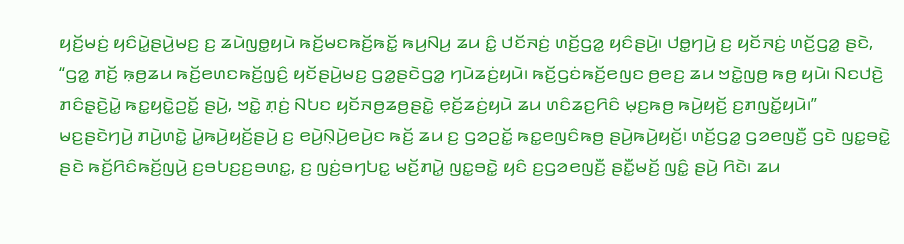ꤟꤢꤩ꤬ꤗꤢꤦ꤬ ꤟꤢꤨꤣꤧ꤭ꤔꤣꤧ꤬ꤗꤢ꤬ ꤢ꤬ ꤘꤣꤧꤜꤥ꤭ꤟꤣꤧ ꤒꤢꤩ꤬ꤗꤢꤒꤢꤩ꤬ꤒꤢꤩ꤭ ꤒꤣ꤬ꤡꤣ꤬ ꤘꤣ ꤢꤨ꤭ ꤓꤢꤩꤏꤢꤦ꤬ ꤛꤢꤩ꤬ꤞꤤ꤭ ꤟꤢꤨꤔꤣꤧ꤬꤯ ꤓꤥ꤭ꤚꤣꤧ꤬ ꤢ꤬ ꤟꤢꤩꤏꤢꤦ꤬ ꤛꤢꤩ꤬ꤞꤤ꤭ ꤔꤢꤧ, “ꤞꤤ꤭ ꤊꤢꤩ꤬ ꤒ꤫ꤥ꤬ꤘꤣ ꤒꤢꤩ꤬ꤕꤛꤢꤒꤢꤩ꤬ꤜ꤫ꤢꤨ꤬ ꤟꤢꤩꤔꤣꤧ꤬ꤗꤢ꤬ ꤞꤤ꤭ꤔꤢꤧꤞꤤ꤭ ꤚꤣꤧꤘꤢꤦ꤬ꤟꤣꤧ꤯ ꤒꤢꤩ꤬ꤞꤢꤦꤒꤢꤩ꤬ꤕꤜꤢ ꤥ꤬ꤕꤢ꤬ ꤘꤣ ꤠꤢꤧ꤭ꤜꤥ꤬ ꤒꤥ꤬ ꤟꤣꤧ꤯ ꤡꤢꤓꤢꤧ꤬ ꤊꤢꤨꤔ꤫ꤢꤧ꤬ꤣꤧ꤭ ꤒꤢ꤭ꤟꤢꤧ꤭ꤑꤢꤩ꤭ ꤔꤣꤧ꤬, ꤠꤢꤧ꤭ ꤊ꤫ꤢꤦ꤬ ꤡꤝꤢ ꤟꤢꤩꤏꤥ꤬ꤘꤥ꤬ꤔꤢꤧ꤭ ꤕ꤫ꤢꤩ꤬ꤘꤢꤦ꤬ꤟꤣꤧ ꤘꤣ ꤛꤢꤨꤘꤢ꤬ꤖꤢꤨ ꤗ꤫ꤢ꤬ꤒꤥ꤬ ꤒꤣꤧ꤬ꤟꤢꤩ꤬ ꤢ꤬ꤊꤜꤢꤩ꤭ꤟꤣꤧ꤯”
ꤗꤢ꤬ꤔꤢꤧꤚꤣꤧ꤬ ꤊꤣꤧ꤬ꤛꤢꤧ꤭ ꤣꤧ꤭ꤒꤣꤧ꤬ꤟꤢꤩ꤬ꤔꤣꤧ꤬ ꤢ꤬ ꤕꤣꤧ꤬ꤡ꤫ꤣꤧ꤬ꤕꤣꤧ꤬ꤢ ꤒꤢꤩ꤬ ꤘꤣ ꤢ꤬ ꤞꤤꤑꤢꤩ꤭ ꤒꤢ꤭ꤕꤜꤢꤨꤒꤥ꤬ ꤔꤣꤧ꤬ꤒꤣꤧ꤬ꤟꤢꤩ꤬꤯ ꤛꤢꤩ꤬ꤞꤤ꤭ ꤞꤤꤕꤜꤢꤪ꤬ ꤞꤢꤧ ꤜꤢ꤭ꤋꤢꤧ꤭ ꤔꤢꤧ ꤒꤢꤩ꤬ꤖꤢꤨꤒꤢꤩ꤬ꤜꤣꤧ꤬ ꤢ꤬ꤋꤝꤢ꤬ꤢ꤬ꤋꤛꤢ꤭, ꤢ꤬ ꤜꤢꤦ꤬ꤋꤚꤝꤢ꤭ ꤗꤢꤩ꤬ꤊꤣꤧ꤭ ꤜꤢ꤭ꤋꤢꤧ꤭ ꤟꤢꤨ ꤢ꤬ꤞꤤꤕꤜꤢꤪ꤬ ꤔꤢꤪ꤭ꤗꤢꤩ꤬ ꤜꤢꤨ꤭ ꤔꤣꤧ꤬ ꤖꤢꤧ꤯ ꤘꤣ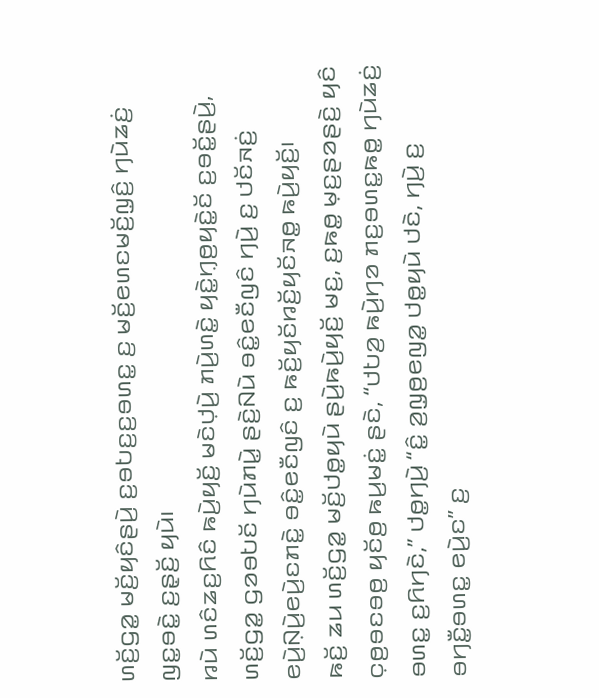ꤛꤢꤩ꤬ꤞꤤ꤭ ꤗꤢꤩ꤬ꤟꤢꤨꤔꤣꤧ꤬ ꤢ꤬ꤋꤝꤢ꤬ꤢ꤬ꤋꤛꤢ꤭ ꤢ꤬ ꤗꤢꤩ꤬ꤕꤛꤢꤗꤢꤩ꤬ꤜ꤫ꤢꤨ꤬ ꤚꤣꤧꤘꤢꤦ꤬ ꤜꤢ꤭ꤋꤢꤧ꤭ ꤢ꤬ꤔ꤫ꤢꤩ꤬ ꤟꤣꤧ꤯
ꤙꤣꤧ ꤛꤢꤨꤘꤢ꤬ꤖꤢꤨ ꤒꤣꤧ꤬ꤟꤢꤩ꤬ ꤗꤢꤧꤓ꤫ꤣꤧ꤬ ꤊꤣꤧ꤬ꤛꤢꤧ꤭ ꤟꤢꤧ꤭ꤚ꤫ꤥ꤬ꤟꤢꤧ꤭ꤢꤩ ꤢ꤬ꤋꤢꤩ꤭ꤔꤣꤧ꤬, ꤛꤢꤩ꤬ꤞꤤ꤭ ꤞꤤꤋꤝꤢꤩ ꤚꤣꤧꤊꤣꤧ꤭ ꤔꤢꤧ꤬ꤡꤣꤧ ꤋꤢꤨ꤭ꤕꤢꤪꤜꤢꤨ ꤚꤣꤧ꤬ ꤢ꤬ ꤓꤢꤩꤏꤢꤦ꤬ ꤕꤣꤧ꤬ꤡ꤫ꤣꤧ꤬ꤕꤣꤧ꤬ꤢꤊꤢꤧ꤭ ꤋꤢꤨ꤭ꤕꤢꤪꤜꤢꤨ ꤢ꤬ ꤒꤢꤩ꤬ꤟꤢꤩꤙꤢꤩ꤬ꤟꤢꤩꤏꤥ꤭ ꤒꤣꤧ꤬ꤟꤢꤩ꤬꤯
ꤒꤢꤩ꤬ ꤘꤣ ꤛꤢꤩ꤬ꤞꤤ꤭ ꤗꤢꤩ꤬ꤓꤥ꤭ꤟꤣꤧ ꤔꤣꤧ꤬ꤒꤣꤧ꤬ꤟꤢꤩ꤬ ꤗꤢ꤬, ꤢ꤬ꤒꤥ꤭ ꤗ꤫ꤢ꤬ꤔꤤꤔꤢꤧ꤬ ꤟꤢꤨ ꤍ꤫ꤥ꤬ꤋꤢꤋꤥ꤬ ꤟꤢꤩꤥ꤬ ꤒꤣ꤬ꤗꤢꤦ꤭ ꤔꤢꤧ, “ꤓꤝꤤ꤬ ꤒꤣꤧ꤬ꤚꤤ ꤊꤢ꤬ꤋꤛꤢ꤭ꤒꤥ꤭ ꤚꤣꤧꤘꤢꤦ꤬ ꤋꤛꤢ꤭ ꤢ꤬ꤖꤚꤢꤧ,” ꤓꤥ꤭ꤚꤣꤧ꤬ “ꤢꤨ꤭ ꤤ꤬ꤜ꤫ꤥ꤬ꤕꤜꤤ꤭ ꤓꤥ꤭ꤟꤣꤧ ꤓꤢꤧ, ꤚꤣꤧ꤬ ꤢ꤬ ꤋꤚꤢꤪ꤭ꤋꤛꤢ꤭ ꤕꤣꤧ꤬ꤢ” ꤢ꤬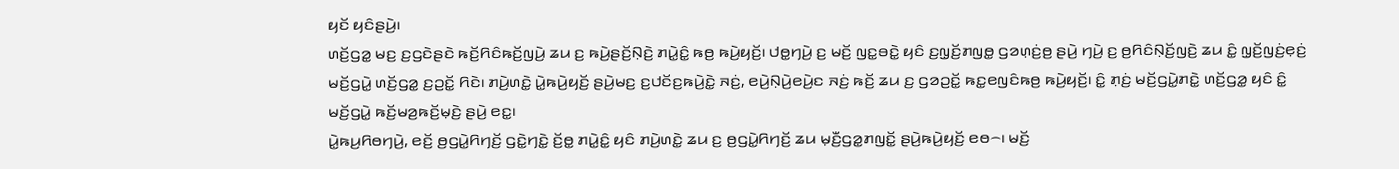ꤟꤢꤩ ꤟꤢꤨꤔꤣꤧ꤬꤯
ꤛꤢꤩ꤬ꤞꤤ꤭ ꤗꤢ꤬ ꤢ꤬ꤞꤢꤧꤔꤢꤧ ꤒꤢꤩ꤬ꤖꤢꤨꤒꤢꤩ꤬ꤜꤣꤧ꤬ ꤘꤣ ꤢ꤬ ꤒꤣꤧ꤬ꤔꤢꤩ꤬ꤡ꤫ꤢꤧ꤬ ꤊꤣꤧ꤭ꤢꤨ꤭ ꤒꤥ꤬ ꤒꤣꤧ꤬ꤟꤢꤩ꤬꤯ ꤓꤥ꤭ꤚꤣꤧ꤬ ꤢ꤬ ꤗꤢꤩ꤬ ꤜꤢ꤭ꤋꤢꤧ꤭ ꤟꤢꤨ ꤢ꤬ꤜ꤫ꤢꤩ꤬ꤊꤜꤥ꤭ ꤞꤤꤛ꤫ꤢꤦ꤬ꤥ꤬ ꤔꤣꤧ꤬ ꤚꤣꤧ꤬ ꤢ꤬ ꤥ꤬ꤖꤢꤨꤡ꤫ꤢꤩ꤬ꤜꤢꤧ꤬ ꤘꤣ ꤢꤨ꤭ ꤜ꤫ꤢꤩ꤬ꤜꤢꤦ꤬ꤕ꤫ꤢꤦ꤬ ꤗꤢꤩ꤬ꤞꤣꤧ꤭ ꤛꤢꤩ꤬ꤞꤤ꤭ ꤢ꤬ꤑꤢꤩ꤭ ꤖꤢꤧ꤯ ꤊꤣꤧ꤬ꤛꤢꤧ꤭ ꤣꤧ꤭ꤒꤣꤧ꤬ꤟꤢꤩ꤬ ꤔꤣꤧ꤬ꤗꤢ꤬ ꤢ꤬ꤓꤢꤩꤢ꤬ꤒꤣꤧ꤬ꤢꤧ꤭ ꤏꤢꤦ꤬, ꤕꤣꤧ꤬ꤡ꤫ꤣꤧ꤬ꤕꤣꤧ꤬ꤢ ꤏꤢꤦ꤬ ꤒꤢꤩ꤬ ꤘꤣ ꤢ꤬ ꤞꤤꤑꤢꤩ꤭ ꤒꤢ꤭ꤕꤜꤢꤨꤒꤥ꤬ ꤒꤣꤧ꤬ꤟꤢꤩ꤬꤯ ꤢꤨ꤭ ꤊ꤫ꤢꤦ꤬ ꤗꤢꤩ꤬ꤞꤣꤧ꤭ꤊꤢꤧ꤭ ꤛꤢꤩ꤬ꤞꤤ꤭ ꤟꤢꤨ ꤢꤨ꤭ ꤗꤢꤩ꤬ꤞꤣꤧ꤭ ꤒꤢꤩ꤬ꤗꤤ꤬ꤒꤢꤩ꤬ꤗ꤫ꤢꤧ꤬ ꤔꤣꤧ꤬ ꤕꤢ꤭꤯
ꤣꤧ꤭ꤒꤣ꤬ꤖꤥꤚꤣꤧ꤬, ꤕꤢꤩ꤬ ꤥ꤬ꤞꤣꤧ꤭ꤖꤚꤢꤩ꤬ ꤞꤢꤧ꤭ꤚꤢꤧ꤭ ꤢꤩ꤬ꤥ꤭ ꤊꤣꤧ꤭ꤢꤨ꤭ ꤟꤢꤨ ꤊꤣꤧ꤬ꤛꤢꤧ꤭ ꤘꤣ ꤢ꤬ ꤥ꤬ꤞꤣꤧ꤭ꤖꤚꤢꤩ꤬ ꤘꤣ ꤗ꤫ꤢꤪ꤬ꤞꤤ꤭ꤊꤜꤢꤩ꤭ ꤔꤣꤧ꤬ꤒꤣꤧ꤬ꤟꤢꤩ꤬ ꤕꤥ꤮꤯ ꤗꤢꤩ꤬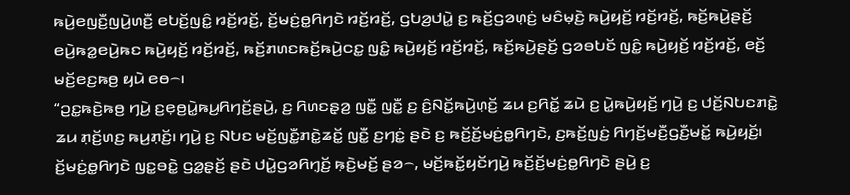ꤒꤣꤧ꤬ꤕꤜꤢꤪ꤬ꤜꤣꤧ꤬ꤛꤢꤪ꤬ ꤕꤝꤢꤩ꤬ꤜꤢꤨ꤭ ꤙꤢꤩ꤬ꤙꤢꤩ꤬, ꤢꤩ꤬ꤗꤢꤦ꤬ꤥ꤭ꤖꤚꤢꤧ ꤙꤢꤩ꤬ꤙꤢꤩ꤬, ꤞꤝꤤ꤬ꤓꤣꤧ꤭ ꤢ꤬ ꤒꤢꤩ꤬ꤞꤤꤛ꤫ꤢꤦ꤬ ꤗꤢꤨꤗ꤫ꤢꤧ꤬ ꤒꤣꤧ꤬ꤟꤢꤩ꤬ ꤙꤢꤩ꤬ꤙꤢꤩ꤬, ꤒꤢꤩ꤬ꤒꤣꤧ꤬ꤔꤢꤩ꤬ ꤕꤣꤧ꤬ꤒꤤ꤭ꤕꤣꤧ꤬ꤒꤢ ꤒꤣꤧ꤬ꤟꤢꤩ꤬ ꤙꤢꤩ꤬ꤙꤢꤩ꤬, ꤒꤢꤩ꤬ꤊꤛꤢꤒꤢꤩ꤬ꤒꤣꤧ꤬ꤍꤢ꤭ ꤜꤢꤨ꤭ ꤒꤣꤧ꤬ꤟꤢꤩ꤬ ꤙꤢꤩ꤬ꤙꤢꤩ꤬, ꤒꤢꤩ꤬ꤒꤣꤧ꤬ꤔꤢꤩ꤬ ꤞꤤꤋꤝꤢꤩ ꤜꤢꤨ꤭ ꤒꤣꤧ꤬ꤟꤢꤩ꤬ ꤙꤢꤩ꤬ꤙꤢꤩ꤬, ꤕꤢꤩ꤬ ꤗꤢꤩ꤬ꤕꤢ꤬ꤒꤥ꤬ ꤟꤣꤧ ꤕꤥ꤮꤯
“ꤑꤢ꤭ꤒꤢꤧ꤬ꤒꤥ꤬ ꤚꤣꤧ꤬ ꤢ꤬ꤕ꤫ꤥ꤬ꤣꤧ꤭ꤒꤣ꤬ꤖꤚꤢꤩ꤬ꤔꤣꤧ꤬, ꤢ꤬ ꤖꤛꤢꤔ꤫ꤤ꤬ ꤜꤢꤪ꤭ ꤜꤢꤪ꤭ ꤢ꤬ ꤢꤨ꤬ꤡꤢꤩ꤭ꤒꤣꤧ꤬ꤛ꤫ꤢꤩ꤬ ꤘꤣ ꤢ꤬ꤖꤢꤩ꤭ ꤘꤣꤧ ꤢ꤬ ꤣꤧ꤭ꤒꤣꤧ꤬ꤟꤢꤩ꤬ ꤚꤣꤧ꤬ ꤢ꤬ ꤓꤢꤩ꤬ꤡꤝꤢꤊꤢꤧ꤭ ꤘꤣ ꤊ꤫ꤢꤩ꤬ꤛꤢ꤬ ꤒꤣ꤬ꤊ꤫ꤢꤩ꤬꤯ ꤚꤣꤧ꤬ ꤢ꤬ ꤡꤝꤢ ꤗꤢꤩ꤬ꤜꤢꤪ꤭ꤊꤢꤧ꤭ꤘꤢꤩ꤭ ꤜꤢꤪ꤭ ꤢ꤬ꤚꤢꤦ꤭ ꤔꤢꤧ ꤢ꤬ ꤒꤢꤩ꤬ꤢꤩ꤬ꤗꤢꤦ꤬ꤥ꤭ꤖꤚꤢꤧ, ꤢ꤬ꤒꤢꤩ꤬ꤜꤢꤦ꤬ ꤖꤚꤢꤩ꤬ꤗꤢꤪ꤬ꤞꤢꤪ꤬ꤗꤢꤩ꤭ ꤒꤣꤧ꤬ꤟꤢꤩ꤬꤯
ꤢꤩ꤬ꤗꤢꤦ꤬ꤥ꤭ꤖꤚꤢꤧ ꤜꤢ꤭ꤋꤢꤧ꤭ ꤞꤤ꤭ꤔ꤫ꤢꤩ꤬ ꤔꤢꤧ ꤓꤣꤧ꤭ꤞꤤꤖꤚ꤫ꤢꤩ꤬ ꤒ꤫ꤢꤧ꤬ꤗꤢꤩ꤬ ꤔꤤ꤮, ꤗꤢꤩ꤬ꤒꤢꤩ꤭ꤟꤢꤩꤚꤣꤧ꤬ ꤒꤢꤩ꤬ꤢꤩ꤬ꤗꤢꤦ꤬ꤥ꤭ꤖꤚꤢꤧ ꤔꤣꤧ꤬ ꤢ꤬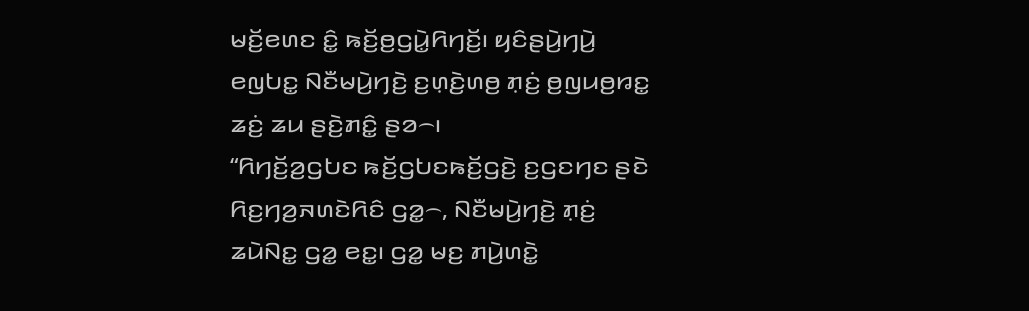ꤗꤢꤩ꤬ꤕꤛꤢ ꤢꤨ꤭ ꤒꤢꤩ꤬ꤥ꤬ꤞꤣꤧ꤭ꤖꤚꤢꤩ꤬꤯ ꤟꤢꤨꤔꤣꤧ꤬ꤚꤣꤧ꤬ ꤕꤜꤝꤢ꤭ ꤡꤢꤪꤗꤣꤧ꤬ꤚꤢꤧ꤬ ꤢ꤬ꤛ꤫ꤢꤧ꤬ꤛꤥ꤬ ꤊ꤫ꤢꤦ꤬ ꤥ꤬ꤜꤣꤥ꤬ꤙꤢ꤭ ꤘꤢꤦ꤬ ꤘꤣ ꤔꤢꤧ꤬ꤊꤢꤨ꤭ ꤔꤤ꤮꤯
“ꤖꤚꤢꤩ꤬ꤤ꤬ꤞꤝꤢ ꤒꤢꤩ꤬ꤞꤝꤢꤒꤢꤩ꤬ꤞꤢꤧ꤬ ꤢ꤬ꤞꤢꤚꤢ ꤔꤢꤧ ꤖꤢ꤬ꤚꤤ꤬ꤏꤛꤢꤧꤖꤢꤨ ꤞꤤ꤭꤮, ꤡꤢꤪꤗꤣꤧ꤬ꤚꤢꤧ꤬ ꤊ꤫ꤢꤦ꤬ ꤘꤣꤧꤡꤢ꤭ ꤞꤤ꤭ ꤕꤢ꤭꤯ ꤞꤤ꤭ ꤗꤢ꤬ ꤊꤣꤧ꤬ꤛꤢꤧ꤭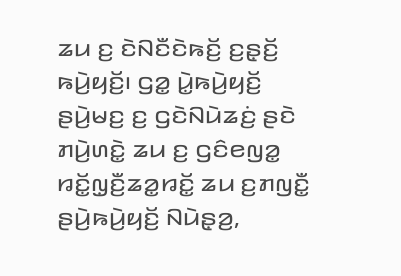ꤘꤣ ꤢ꤬ ꤢꤧꤡꤢꤪꤢꤧꤒꤢꤩ꤬ ꤢ꤬ꤔ꤫ꤢꤩ꤬ ꤒꤣꤧ꤬ꤟꤢꤩ꤬꤯ ꤞꤤ꤭ ꤣꤧ꤭ꤒꤣꤧ꤬ꤟꤢꤩ꤬ ꤔꤣꤧ꤬ꤗꤢ꤬ ꤢ꤬ ꤞꤢꤧꤡꤣꤧꤘꤢꤦ꤬ ꤔꤢꤧ ꤊꤣꤧ꤬ꤛꤢꤧ꤭ ꤘꤣ ꤢ꤬ ꤞꤢꤨꤕꤜꤤ꤭ ꤙꤢꤩ꤭ꤜ꤫ꤢꤪ꤬ꤘꤤ꤭ꤙꤢꤩ꤭ ꤘꤣ ꤢ꤬ꤊꤜꤢꤪ꤭ ꤔꤣꤧ꤬ꤒꤣꤧ꤬ꤟꤢꤩ꤬ ꤡꤣꤧꤔ꤫ꤤ꤬,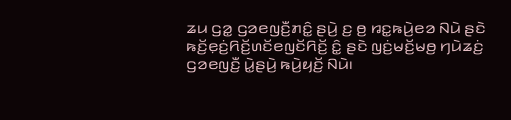ꤘꤣ ꤞꤤ꤭ ꤞꤤꤕꤜꤢꤪ꤬ꤊꤢꤨ꤭ ꤔꤣꤧ꤬ ꤢ꤬ ꤥ꤬ ꤙꤢ꤭ꤒꤣꤧ꤬ꤕꤤ ꤡꤣꤧ ꤔꤢꤧ ꤒꤢꤩ꤬ꤕ꤫ꤢꤦ꤬ꤖꤢꤩ꤬ꤛꤢꤩꤕꤜꤢꤩꤖꤢꤩ꤬ ꤢꤨ꤭ ꤔꤢꤧ ꤜꤢꤦ꤬ꤗꤢꤩ꤬ꤗꤥ꤬ ꤚꤣꤧꤘꤢꤦ꤬ ꤞꤤꤕꤜꤢꤪ꤬ ꤣꤧ꤭ꤔꤣꤧ꤬ ꤒꤣꤧ꤬ꤟꤢꤩ꤬ ꤡꤣꤧ꤯